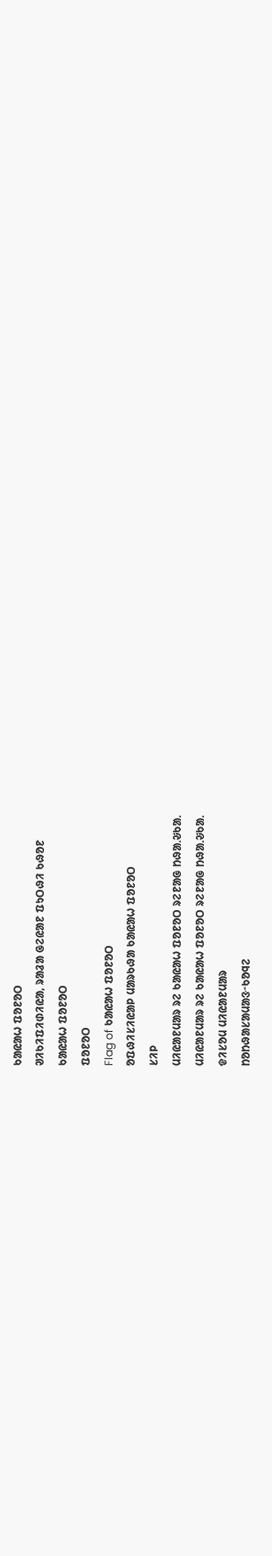ᱠᱟᱭᱟᱦ ᱯᱚᱱᱚᱛ
ᱣᱤᱠᱤᱯᱤᱰᱤᱭᱟ, ᱨᱟᱲᱟ ᱜᱮᱭᱟᱱ ᱯᱩᱛᱷᱤ ᱠᱷᱚᱱ
ᱠᱟᱭᱟᱦ ᱯᱚᱱᱚᱛ
ᱯᱚᱱᱚᱛ
Flag of ᱠᱟᱭᱟᱦ ᱯᱚᱱᱚᱛ
ᱚᱯᱷᱤᱥᱤᱭᱟᱞ ᱢᱟᱨᱠᱷᱟ ᱠᱟᱭᱟᱦ ᱯᱚᱱᱚᱛ
ᱥᱤᱞ
ᱢᱤᱭᱟᱱᱢᱟᱨ ᱨᱮ ᱠᱟᱭᱟᱦ ᱯᱚᱱᱚᱛ ᱨᱮᱱᱟᱜ ᱴᱷᱟᱹᱶᱠᱟᱹ
ᱢᱤᱭᱟᱱᱢᱟᱨ ᱨᱮ ᱠᱟᱭᱟᱦ ᱯᱚᱱᱚᱛ ᱨᱮᱱᱟᱜ ᱴᱷᱟᱹᱶᱠᱟᱹ
ᱫᱤᱥᱚᱢ ᱢᱤᱭᱟᱱᱢᱟᱨ
ᱴᱚᱴᱷᱟᱥᱟᱢᱟᱝᱼᱠᱚᱧᱮ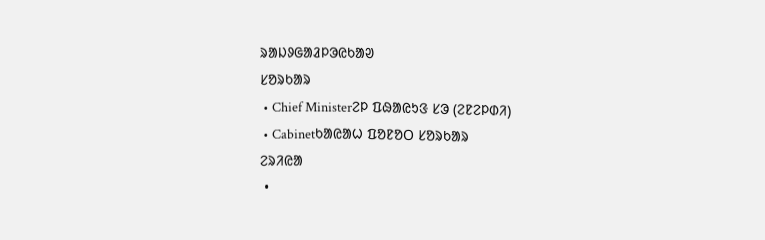ᱨᱟᱡᱽᱜᱟᱲᱞᱳᱭᱠᱟᱣ
ᱥᱚᱨᱠᱟᱨ
 • Chief Ministerᱮᱞ ᱯᱷᱟᱭᱩᱝ ᱥᱳ (ᱮᱱᱮᱞᱰᱤ)
 • Cabinetᱠᱟᱭᱟᱦ ᱯᱚᱱᱚᱛ ᱥᱚᱨᱠᱟᱨ
ᱮᱨᱤᱭᱟ
 •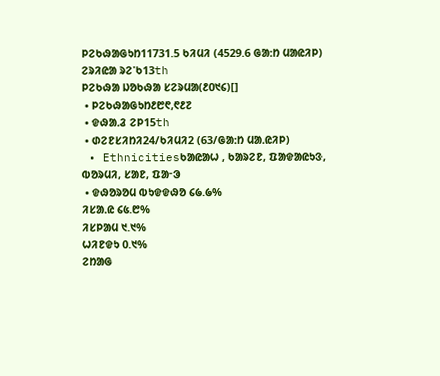ᱞᱮᱠᱷᱟᱜᱩᱴ11731.5 ᱠᱤᱢᱤ (4529.6 ᱜᱟᱺᱴ ᱢᱟᱭᱤᱞ)
ᱮᱨᱤᱭᱟ ᱨᱮᱸᱠ13th
ᱞᱮᱠᱷᱟ ᱡᱚᱠᱷᱟ ᱥᱮᱨᱢᱟ(᱒᱐᱑᱔)[]
 • ᱞᱮᱠᱷᱟᱜᱩᱴ᱒᱘᱖,᱖᱒᱗
 • ᱫᱷᱟᱹᱲ ᱮᱞ15th
 • ᱰᱮᱱᱥᱤᱴᱤ24/ᱠᱤᱢᱤ2 (63/ᱜᱟᱺᱴ ᱢᱟᱹᱭᱤᱞ)
 • Ethnicitiesᱠᱟᱭᱟᱦ , ᱠᱟᱨᱮᱱ, ᱯᱟᱫᱟᱭᱩᱝ, ᱵᱚᱨᱢᱤ, ᱥᱟᱱ, ᱯᱟᱼᱳ
 • ᱫᱷᱚᱨᱚᱢ ᱵᱩᱫᱫᱷᱚ ᱔᱙.᱙%
ᱤᱥᱟᱹᱭ ᱔᱕.᱘%
ᱤᱥᱞᱟᱢ ᱑.᱑%
ᱦᱤᱱᱫᱩ 0.᱑%
ᱮᱴᱟᱜ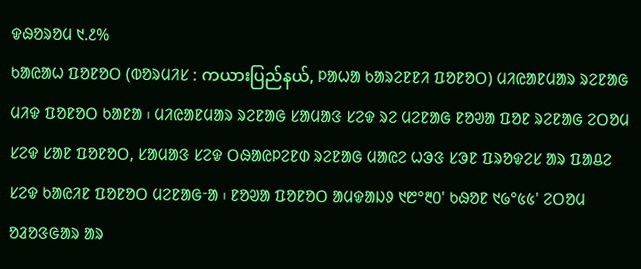ᱫᱷᱚᱨᱚᱢ ᱑.᱒%
ᱠᱟᱭᱟᱦ ᱯᱚᱱᱚᱛ (ᱵᱚᱨᱢᱤᱥ ᱺ ကယားပြည်နယ်, ᱞᱟᱦᱟ ᱠᱟᱨᱮᱱᱱᱤ ᱯᱚᱱᱚᱛ) ᱢᱤᱭᱟᱱᱢᱟᱨ ᱨᱮᱱᱟᱜ ᱢᱤᱫ ᱯᱚᱱᱚᱛ ᱠᱟᱱᱟ ᱾ ᱢᱤᱭᱟᱱᱢᱟᱨ ᱨᱮᱱᱟᱜ ᱥᱟᱢᱟᱝ ᱥᱮᱫ ᱨᱮ ᱢᱮᱱᱟᱜ ᱱᱚᱣᱟ ᱯᱚᱱ ᱨᱮᱱᱟᱜ ᱮᱛᱚᱢ ᱥᱮᱫ ᱥᱟᱱ ᱯᱚᱱᱚᱛ, ᱥᱟᱢᱟᱝ ᱥᱮᱫ ᱛᱷᱟᱭᱞᱮᱱᱰ ᱨᱮᱱᱟᱜ ᱢᱟᱭᱮ ᱦᱳᱝ ᱥᱳᱱ ᱯᱨᱚᱫᱮᱥ ᱟᱨ ᱯᱟᱪᱮ ᱥᱮᱫ ᱠᱟᱭᱤᱱ ᱯᱚᱱᱚᱛ ᱢᱮᱱᱟᱜᱼᱟ ᱾ ᱱᱚᱣᱟ ᱯᱚᱱᱚᱛ ᱟᱢᱫᱟᱡᱽ ᱑᱘°᱓᱐' ᱠᱷᱚᱱ ᱑᱙°᱕᱕' ᱮᱛᱚᱢ ᱚᱲᱚᱝᱜᱟᱨ ᱟᱨ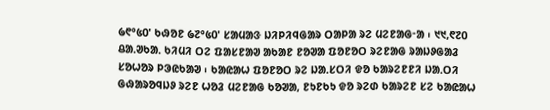᱙᱖°᱕᱐' ᱠᱷᱚᱱ ᱙᱗°᱕᱐' ᱥᱟᱢᱟᱝ ᱡᱤᱞᱤᱧᱜᱟᱨ ᱛᱟᱞᱟ ᱨᱮ ᱢᱮᱱᱟᱜᱼᱟ ᱾ ᱑᱑,᱖᱗᱐ ᱪᱟᱹᱣᱠᱟᱹ ᱠᱤᱢᱤ ᱛᱮ ᱯᱟᱥᱱᱟᱣ ᱟᱠᱟᱱ ᱱᱚᱣᱟ ᱯᱚᱱᱚᱛ ᱨᱮᱱᱟᱜ ᱨᱟᱡᱽᱜᱟᱲ ᱥᱚᱦᱚᱨ ᱞᱳᱭᱠᱟᱣ ᱾ ᱠᱟᱭᱟᱦ ᱯᱚᱱᱚᱛ ᱨᱮ ᱡᱟᱹᱥᱛᱤ ᱫᱚ ᱠᱟᱨᱮᱱᱱᱤ ᱡᱟᱹᱛᱤ ᱜᱷᱟᱨᱚᱧᱡᱽ ᱨᱮᱱ ᱦᱚᱲ ᱢᱮᱱᱟᱜ ᱠᱚᱣᱟ, ᱱᱩᱱᱠᱩ ᱫᱚ ᱨᱮᱰ ᱠᱟᱨᱮᱱ ᱥᱮ ᱠᱟᱭᱟᱦ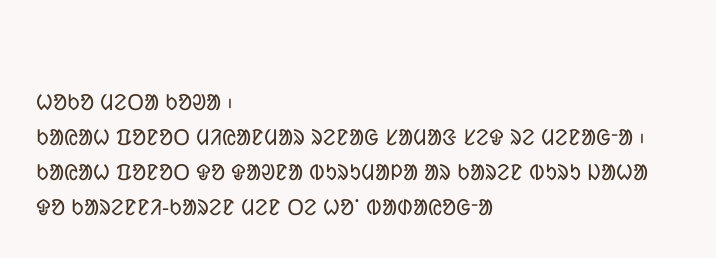ᱦᱚᱠᱚ ᱢᱮᱛᱟ ᱠᱚᱣᱟ ᱾
ᱠᱟᱭᱟᱦ ᱯᱚᱱᱚᱛ ᱢᱤᱭᱟᱱᱢᱟᱨ ᱨᱮᱱᱟᱜ ᱥᱟᱢᱟᱝ ᱥᱮᱫ ᱨᱮ ᱢᱮᱱᱟᱜᱼᱟ ᱾ ᱠᱟᱭᱟᱦ ᱯᱚᱱᱚᱛ ᱫᱚ ᱫᱟᱣᱱᱟ ᱵᱩᱨᱩᱢᱟᱞᱟ ᱟᱨ ᱠᱟᱨᱮᱱ ᱵᱩᱨᱩ ᱡᱟᱦᱟ ᱫᱚ ᱠᱟᱨᱮᱱᱱᱤ-ᱠᱟᱨᱮᱱ ᱢᱮᱱ ᱛᱮ ᱦᱚᱸ ᱵᱟᱰᱟᱭᱚᱜᱼᱟ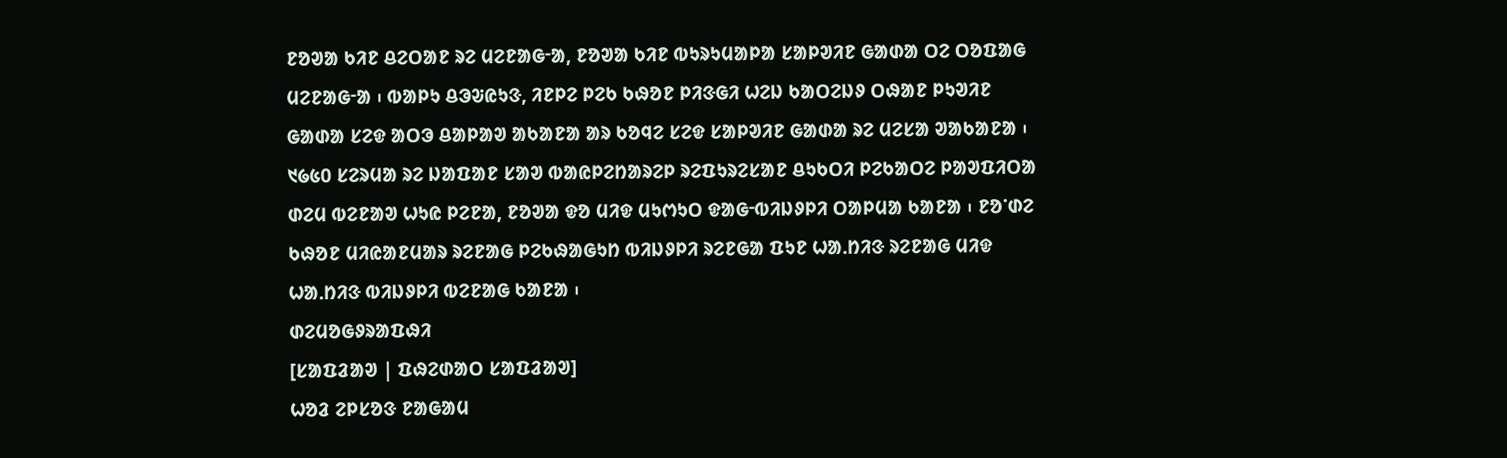ᱱᱚᱣᱟ ᱠᱤᱱ ᱪᱮᱛᱟᱱ ᱨᱮ ᱢᱮᱱᱟᱜᱼᱟ, ᱱᱚᱣᱟ ᱠᱤᱱ ᱵᱩᱨᱩᱢᱟᱞᱟ ᱥᱟᱞᱣᱤᱱ ᱜᱟᱰᱟ ᱛᱮ ᱛᱚᱯᱟᱜ ᱢᱮᱱᱟᱜᱼᱟ ᱾ ᱵᱟᱞᱩ ᱪᱳᱶᱭᱩᱝ, ᱤᱱᱞᱮ ᱞᱮᱠ ᱠᱷᱚᱱ ᱞᱤᱝᱜᱤ ᱦᱮᱡ ᱠᱟᱛᱮᱡᱽ ᱛᱷᱟᱱ ᱞᱩᱣᱤᱱ ᱜᱟᱰᱟ ᱥᱮᱫ ᱟᱛᱳ ᱪᱟᱞᱟᱣ ᱟᱠᱟᱱᱟ ᱟᱨ ᱠᱚᱧᱮ ᱥᱮᱫ ᱥᱟᱞᱣᱤᱱ ᱜᱟᱰᱟ ᱨᱮ ᱢᱮᱥᱟ ᱣᱟᱠᱟᱱᱟ ᱾
᱑᱙᱕᱐ ᱥᱮᱨᱢᱟ ᱨᱮ ᱡᱟᱯᱟᱱ ᱥᱟᱣ ᱵᱟᱭᱞᱮᱴᱟᱨᱮᱞ ᱨᱮᱯᱩᱨᱮᱥᱟᱱ ᱪᱩᱠᱛᱤ ᱞᱮᱠᱟᱛᱮ ᱞᱟᱣᱯᱤᱛᱟ ᱰᱮᱢ ᱵᱮᱱᱟᱣ ᱦᱩᱭ ᱞᱮᱱᱟ, ᱱᱚᱣᱟ ᱫᱚ ᱢᱤᱫ ᱢᱩᱬᱩᱛ ᱫᱟᱜᱼᱵᱤᱡᱽᱞᱤ ᱛᱟᱞᱢᱟ ᱠᱟᱱᱟ ᱾ ᱱᱚᱸᱰᱮ ᱠᱷᱚᱱ ᱢᱤᱭᱟᱱᱢᱟᱨ ᱨᱮᱱᱟᱜ ᱞᱮᱠᱷᱟᱜᱩᱴ ᱵᱤᱡᱽᱞᱤ ᱨᱮᱱᱜᱟ ᱯᱩᱱ ᱦᱟᱹᱴᱤᱝ ᱨᱮᱱᱟᱜ ᱢᱤᱫ ᱦᱟᱹᱴᱤᱝ ᱵᱤᱡᱽᱞᱤ ᱵᱮᱱᱟᱜ ᱠᱟᱱᱟ ᱾
ᱰᱮᱢᱚᱜᱽᱨᱟᱯᱷᱤ
[ᱥᱟᱯᱲᱟᱣ | ᱯᱷᱮᱰᱟᱛ ᱥᱟᱯᱲᱟᱣ]
ᱦᱚᱲ ᱮᱞᱥᱚᱝ ᱱᱟᱜᱟᱢ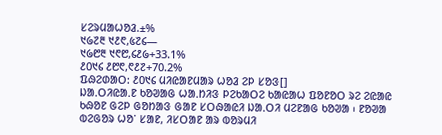ᱥᱮᱨᱢᱟᱦᱚᱲ.±%
᱑᱙᱗᱓ ᱑᱒᱖,᱕᱗᱔—
᱑᱙᱘᱓ ᱑᱖᱘,᱔᱒᱙+33.1%
᱒᱐᱑᱔ ᱒᱘᱖,᱖᱒᱗+70.2%
ᱯᱷᱮᱰᱟᱛ: ᱒᱐᱑᱔ ᱢᱤᱭᱟᱱᱢᱟᱨ ᱦᱚᱲ ᱮᱞ ᱥᱚᱝ[]
ᱡᱟᱹᱛᱤᱭᱟᱹᱱ ᱠᱚᱣᱟᱜ ᱦᱟᱹᱴᱤᱝ ᱞᱮᱠᱟᱛᱮ ᱠᱟᱭᱟᱦ ᱯᱚᱱᱚᱛ ᱨᱮ ᱮᱭᱟᱭ ᱠᱷᱚᱱ ᱜᱮᱞ ᱜᱚᱴᱟᱝ ᱜᱟᱱ ᱥᱛᱷᱟᱭᱤ ᱡᱟᱹᱛᱤ ᱢᱮᱱᱟᱜ ᱠᱚᱣᱟ ᱾ ᱱᱚᱣᱟ ᱵᱮᱜᱚᱨ ᱦᱚᱸ ᱥᱟᱱ, ᱤᱥᱛᱟᱱ ᱟᱨ ᱵᱚᱨᱢᱤ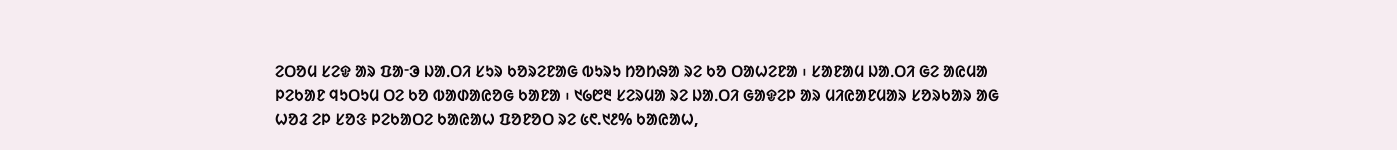ᱮᱛᱚᱢ ᱥᱮᱫ ᱟᱨ ᱯᱟᱼᱳ ᱡᱟᱹᱛᱤ ᱥᱩᱨ ᱠᱚᱨᱮᱱᱟᱜ ᱵᱩᱨᱩ ᱴᱚᱴᱷᱟ ᱨᱮ ᱠᱚ ᱛᱟᱦᱮᱱᱟ ᱾ ᱥᱟᱱᱟᱢ ᱡᱟᱹᱛᱤ ᱜᱮ ᱟᱭᱢᱟ ᱞᱮᱠᱟᱱ ᱧᱩᱛᱩᱢ ᱛᱮ ᱠᱚ ᱵᱟᱰᱟᱭᱚᱜ ᱠᱟᱱᱟ ᱾ ᱑᱙᱘᱓ ᱥᱮᱨᱢᱟ ᱨᱮ ᱡᱟᱹᱛᱤ ᱜᱟᱫᱮᱞ ᱟᱨ ᱢᱤᱭᱟᱱᱢᱟᱨ ᱥᱚᱨᱠᱟᱨ ᱟᱜ ᱦᱚᱲ ᱮᱞ ᱥᱚᱝ ᱞᱮᱠᱟᱛᱮ ᱠᱟᱭᱟᱦ ᱯᱚᱱᱚᱛ ᱨᱮ ᱕᱖.᱑᱒% ᱠᱟᱭᱟᱦ,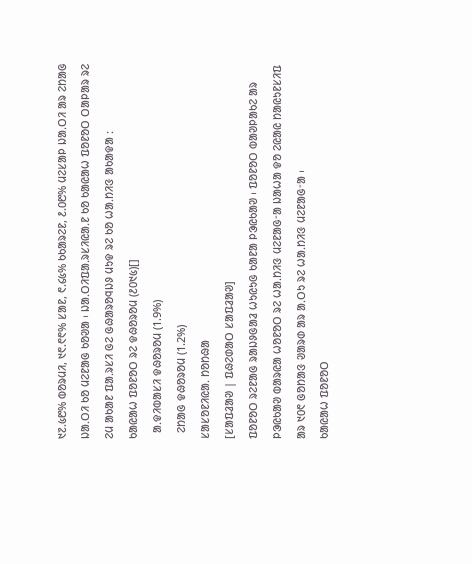᱑᱗.᱕᱘% ᱵᱚᱨᱢᱤ, ᱑᱖.᱖᱖% ᱥᱟᱱ, ᱖.᱔᱕% ᱠᱠᱟᱨᱮᱱ, ᱒.᱐᱘% ᱢᱮᱥᱟᱞ ᱡᱟᱹᱛᱤ ᱟᱨ ᱮᱴᱟᱜ ᱡᱟᱹᱛᱤ ᱠᱚ ᱢᱮᱱᱟᱜ ᱠᱚᱣᱟ ᱾ ᱡᱟᱹᱛᱤᱯᱟᱹᱨᱥᱤᱭᱟᱹᱱ ᱠᱚ ᱠᱟᱭᱟᱦ ᱯᱚᱱᱚᱛ ᱛᱟᱞᱟᱨ ᱨᱮ ᱮᱢ ᱟᱠᱟᱱ ᱯᱟᱹᱨᱥᱤ ᱜᱮ ᱜᱷᱟᱨᱚᱧᱡᱽ ᱢᱩᱫ ᱨᱮ ᱠᱚ ᱦᱟᱹᱴᱤᱝ ᱟᱠᱟᱫᱟ ᱺ
ᱠᱟᱭᱟᱦ ᱯᱚᱱᱚᱛ ᱨᱮ ᱫᱷᱚᱨᱚᱢ (᱒᱐᱑᱕)[]
  ᱟᱹᱫᱤᱵᱟᱥᱤ ᱫᱷᱚᱨᱚᱢ (1.9%)
  ᱮᱴᱟᱜ ᱫᱷᱚᱨᱚᱢ (1.2%)
ᱥᱟᱥᱚᱱᱤᱭᱟᱹ ᱴᱚᱴᱷᱟ
[ᱥᱟᱯᱲᱟᱣ | ᱯᱷᱮᱰᱟᱛ ᱥᱟᱯᱲᱟᱣ]
ᱯᱚᱱᱚᱛ ᱨᱮᱱᱟᱜ ᱨᱟᱡᱽᱜᱟᱲ ᱦᱩᱭᱩᱜ ᱠᱟᱱᱟ ᱞᱳᱭᱠᱟᱣ ᱾ ᱯᱚᱱᱚᱛ ᱵᱟᱣᱞᱟᱠᱮ ᱟᱨ ᱞᱳᱭᱠᱟᱣ ᱵᱟᱨᱭᱟ ᱦᱚᱱᱚᱛ ᱨᱮ ᱦᱟᱹᱴᱤᱝ ᱢᱮᱱᱟᱜᱼᱟ ᱡᱟᱦᱟ ᱫᱚ ᱮᱭᱟᱭ ᱴᱟᱭᱩᱱᱥᱤᱯ ᱟᱨ ᱑᱐᱖ ᱜᱚᱴᱟᱝ ᱣᱟᱨᱰ ᱟᱨ ᱟᱹᱛᱩ ᱨᱮ ᱦᱟᱹᱴᱤᱝ ᱢᱮᱱᱟᱜᱼᱟ ᱾
ᱠᱟᱭᱟᱦ ᱯᱚᱱᱚᱛ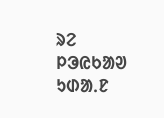ᱨᱮ ᱞᱳᱭᱠᱟᱣ ᱩᱰᱟᱹᱱ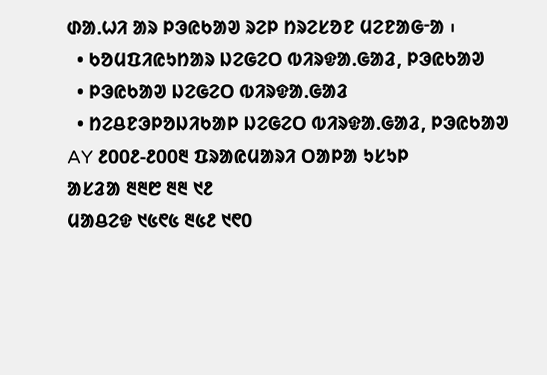ᱰᱟᱹᱦᱤ ᱟᱨ ᱞᱳᱭᱠᱟᱣ ᱨᱮᱞ ᱴᱨᱮᱥᱚᱱ ᱢᱮᱱᱟᱜᱼᱟ ᱾
  • ᱠᱚᱢᱯᱤᱭᱩᱴᱟᱨ ᱡᱮᱜᱮᱛ ᱵᱤᱨᱫᱟᱹᱜᱟᱲ, ᱞᱳᱭᱠᱟᱣ
  • ᱞᱳᱭᱠᱟᱣ ᱡᱮᱜᱮᱛ ᱵᱤᱨᱫᱟᱹᱜᱟᱲ
  • ᱴᱮᱪᱱᱳᱞᱚᱡᱤᱠᱟᱞ ᱡᱮᱜᱮᱛ ᱵᱤᱨᱫᱟᱹᱜᱟᱲ, ᱞᱳᱭᱠᱟᱣ
AY ᱒᱐᱐᱒-᱒᱐᱐᱓ ᱯᱨᱟᱭᱢᱟᱨᱤ ᱛᱟᱞᱟ ᱩᱥᱩᱞ
ᱟᱥᱲᱟ ᱓᱓᱘ ᱓᱓ ᱑᱒
ᱢᱟᱪᱮᱫ ᱑᱕᱖᱕ ᱓᱕᱒ ᱑᱖᱐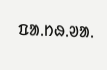ᱯᱟᱹᱴᱷᱹᱣᱟᱹ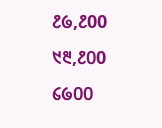᱒᱙,᱒00 ᱑᱓,᱒᱐0 ᱔᱙᱐᱐